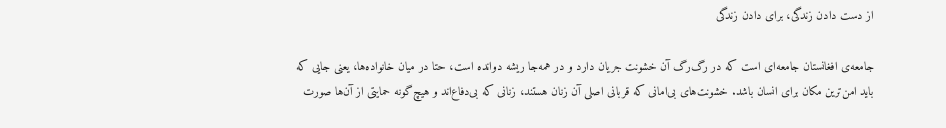از دست دادن زندگی، برای دادن زندگی

جامعه‌ی افغانستان جامعه‌ای است که در رگ‌رگ آن خشونت جریان دارد و در همه‌جا ریشه دوانده است، حتا در میان خانواده‌ها، یعنی جایی که باید امن‌ترین مکان برای انسان باشد. خشونت‌های بی‌امانی که قربانی اصلی آن زنان هستند، زنانی که بی‌دفاع‌اند و هیچ‌گونه حمایتی از آن‌ها صورت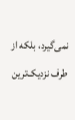نمی‌گیرد، بلکه از طرف نزدیک‌ترین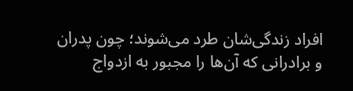افراد زندگی‌شان طرد می‌شوند؛ چون پدران و برادرانی که آن‌ها را مجبور به ازدواج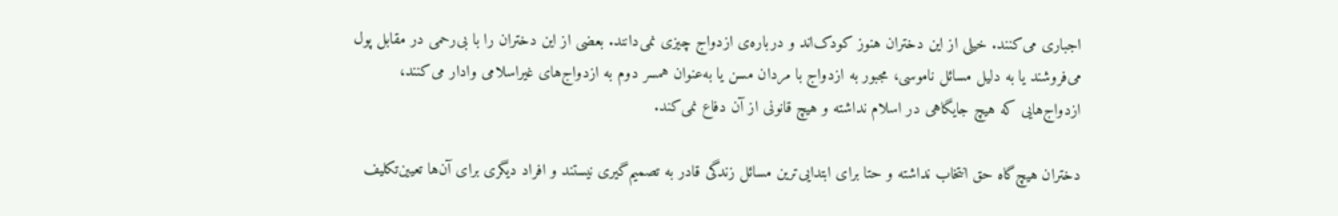اجباری می‌کنند. خیلی از این دختران هنوز کودک‌اند و درباره‌ی ازدواج چیزی نمی‌دانند. بعضی از این دختران را با بی‌رحمی در مقابل پول می‌فروشند یا به دلیل مسائل ناموسی، مجبور به ازدواج با مردان مسن یا به‌عنوان همسر دوم به ازدواج‌های غیراسلامی وادار می‌کنند، ازدواج‌هایی که هیچ جایگاهی در اسلام نداشته و هیچ قانونی از آن دفاع نمی‌کند.

دختران هیچ‌گاه حق انتخاب نداشته و حتا برای ابتدایی‌ترین مسائل زندگی قادر به تصمیم‌گیری نیستند و افراد دیگری برای آن‌ها تعیین‌تکلیف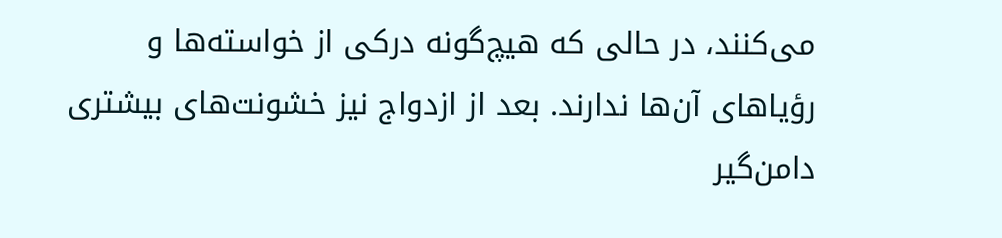می‌کنند، در حالی که هیچ‌گونه درکی از خواسته‌ها و رؤیاهای آن‌ها ندارند. بعد از ازدواج نیز خشونت‌های بیشتری دامن‌گیر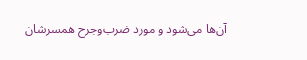آن‌ها می‌شود و مورد ضرب‌وجرح همسرشان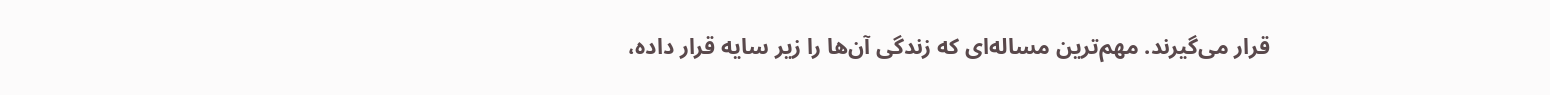قرار می‌گیرند. مهم‌ترین مساله‌ای که زندگی آن‌ها را زیر سایه قرار داده،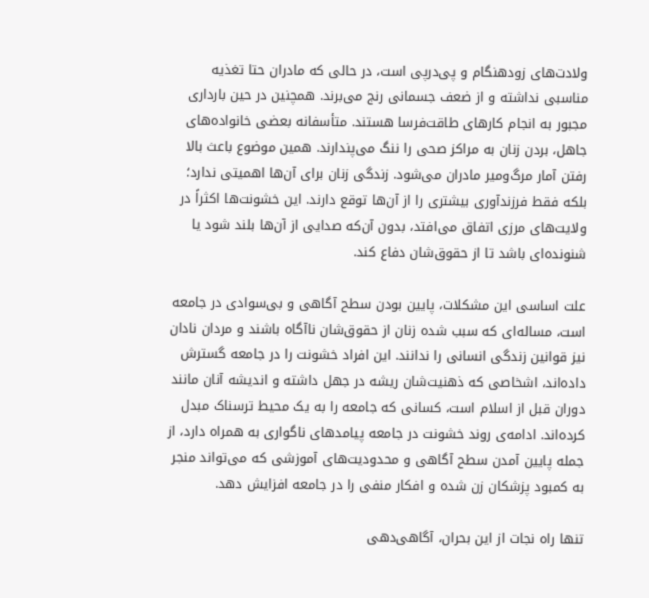ولادت‌های زودهنگام و پی‌درپی است، در حالی که مادران حتا تغذیه مناسبی نداشته و از ضعف جسمانی رنج می‌برند. همچنین در حین بارداری مجبور به انجام کارهای طاقت‌فرسا هستند. متأسفانه بعضی خانواده‌های جاهل، بردن زنان به مراکز صحی را ننگ می‌پندارند. همین موضوع باعث بالا رفتن آمار مرگ‌ومیر مادران می‌شود. زندگی زنان برای آن‌ها اهمیتی ندارد؛ بلکه فقط فرزندآوری بیشتری را از آن‌ها توقع دارند. این خشونت‌ها اکثراً در ولایت‌های مرزی اتفاق می‌افتد، بدون آن‌که صدایی از آن‌ها بلند شود یا شنونده‌ای باشد تا از حقوق‌شان دفاع کند.

علت اساسی این مشکلات، پایین بودن سطح آگاهی و بی‌سوادی در جامعه است، مساله‌ای که سبب شده زنان از حقوق‌شان ناآگاه باشند و مردان نادان نیز قوانین زندگی انسانی را ندانند. این افراد خشونت را در جامعه گسترش داده‌اند، اشخاصی که ذهنیت‌شان ریشه در جهل داشته و اندیشه آنان مانند دوران قبل از اسلام است، کسانی که جامعه را به یک محیط ترسناک مبدل کرده‌اند. ادامه‌ی روند خشونت در جامعه پیامدهای ناگواری به همراه دارد، از جمله پایین آمدن سطح آگاهی و محدودیت‌های آموزشی که می‌تواند منجر به کمبود پزشکان زن شده و افکار منفی را در جامعه افزایش دهد.

تنها راه نجات از این بحران، آگاهی‌دهی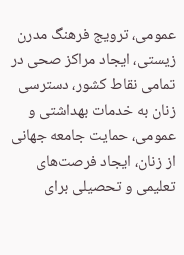عمومی، ترویج فرهنگ مدرن زیستی، ایجاد مراکز صحی در تمامی نقاط کشور، دسترسی زنان به خدمات بهداشتی و عمومی، حمایت جامعه جهانی از زنان، ایجاد فرصت‌های تعلیمی و تحصیلی برای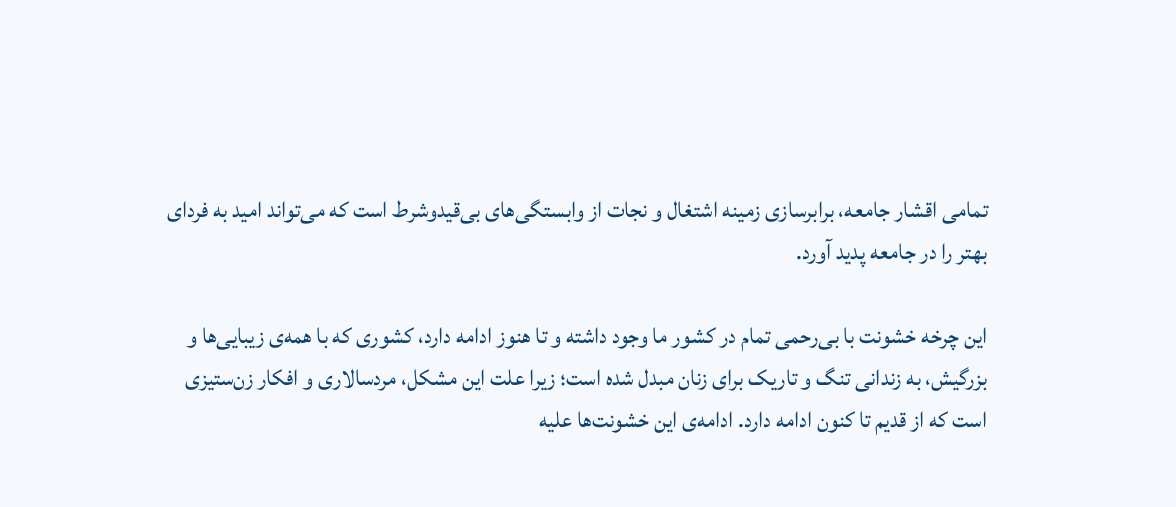تمامی اقشار جامعه، برابر‌سازی زمینه اشتغال و نجات از وابستگی‌های بی‌قیدوشرط است که می‌تواند امید به فردای بهتر را در جامعه پدید آورد.

این چرخه خشونت با بی‌رحمی تمام در کشور ما وجود داشته و تا هنوز ادامه دارد، کشوری که با همه‌ی زیبایی‌ها و بزرگیش، به زندانی تنگ و تاریک برای زنان مبدل شده است؛ زیرا علت این مشکل، مردسالاری و افکار زن‌ستیزی است که از قدیم‌ تا کنون ادامه دارد. ادامه‌ی این خشونت‌ها علیه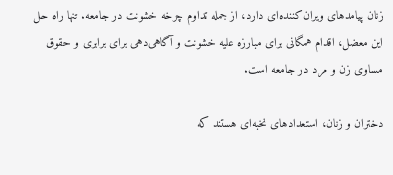زنان پیامدهای ویران‌کننده‌ای دارد، از جمله تداوم چرخه خشونت در جامعه. تنها راه حل این معضل، اقدام همگانی برای مبارزه علیه خشونت و آگاهی‌دهی برای برابری و حقوق مساوی زن و مرد در جامعه است.

دختران و زنان، استعدادهای نخبه‌ای هستند که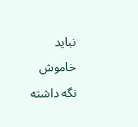نباید خاموش نگه داشته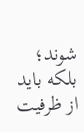شوند؛ بلکه باید از ظرفیت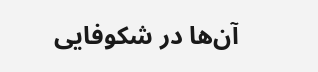آن‌ها در شکوفایی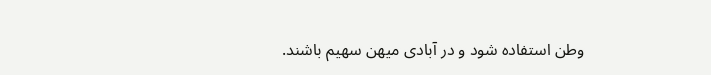وطن استفاده شود و در آبادی میهن سهیم باشند.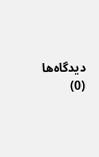دیدگاه‌ها (0)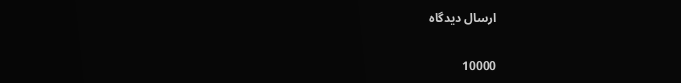ارسال دیدگاه

10000